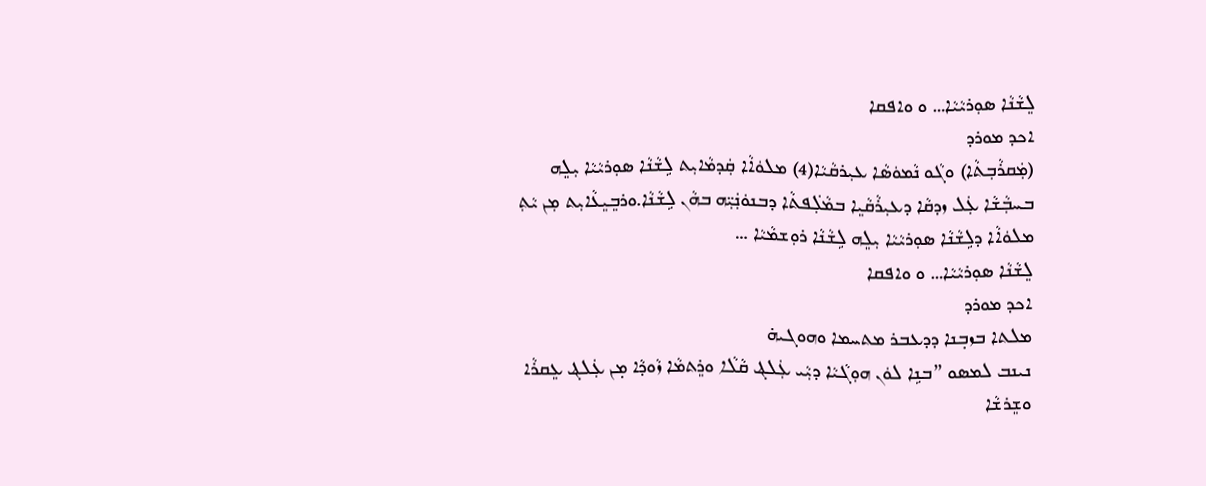ܠܸܫܵܢܵܐ ܣܘܼܪܝܵܝܵܐ… ܘ ܘܐܦܩܐ
ܐܟܕ ܡܘܪܕ
(ܡܲܩܪܵܒܼܬܵܐ) ܘܓܵܘ ܢܵܡܘܿܣܵܐ ܥܝܼܪܩܵܝܵܐ(4) ܡܠܘܿܐܵܐ ܩܲܕܡܵܐܝܼܬ ܠܹܫܵܢܵܐ ܣܘܼܪܝܵܝܵܐ ܝܼܠܸܗ ܒܚܒܼܵܫܵܐ ܥܲܠ ܙܕܩܵܐ ܕܥܝܼܪܵܩܵܝܸܐ ܒܡܵܠܲܦܬܵܐ ܕܒܢܘܿܢܲܝܼ̈ܗ ܒܗܵܢ ܠܹܫܵܢܵܐ.ܘܪܒܸܝܸܥܵܐܝܼܬ ܡܼܢ ܝܵܬܼ ܡܠܘܿܐܵܐ ܕܠܹܫܵܢܵܐ ܣܘܼܪܝܵܝܵܐ ܝܼܠܸܗ ܠܹܫܵܢܵܐ ܪܘܼܫܡܵܝܵܐ …
ܠܸܫܵܢܵܐ ܣܘܼܪܝܵܝܵܐ… ܘ ܘܐܦܩܐ
ܐܟܕ ܡܘܪܕ
ܡܠܬܐ ܒܙܒ̣ܢܐ ܕܕܥܒܪ ܡܬܚܡܐ ܘܗܘܓܝܗ݁
ܢܝܢܒ ܠܡܣܘ ”ܒܢܹܐ ܠܘܿܢ ܗܘܼܓܵܝܵܐ ܕܝܼܵܝ ܥܲܠܔ ܩܵܠܵܐ ܘܪܸܬܡܵܐ ܙܵܘܕܵܐ ܡ̣ܢ ܥܲܠܔ ܥܸܩܪܵܐ ܘܫܸܪܫܵܐ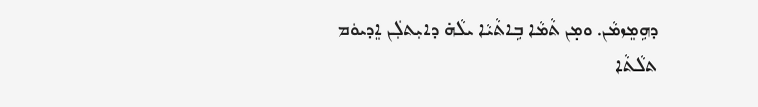ܕܗܹܡܸܙܡܵܢ. ܘܡ̣ܢ ܬܵܡܵܐ ܒܹܐܬܵܝܵܐ ܝܠܵܗ݁ ܕܐܝܼܬܠܲܢ ܐܸܕܝܘܿܡ ܬܠܵܬܵܐ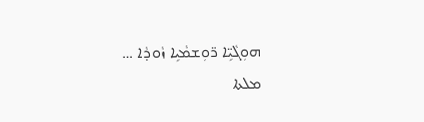ܗܘܼܓܵܝܹ̈ܐ ܪ̈ܘܼܫܡܵܝܹܐ ܙܵܘܕܵܐ …
ܡܠܬܐ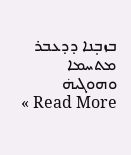ܒܙܒ̣ܢܐ ܕܕܥܒܪ ܡܬܚܡܐ ܘܗܘܓܝܗ݁ Read More »